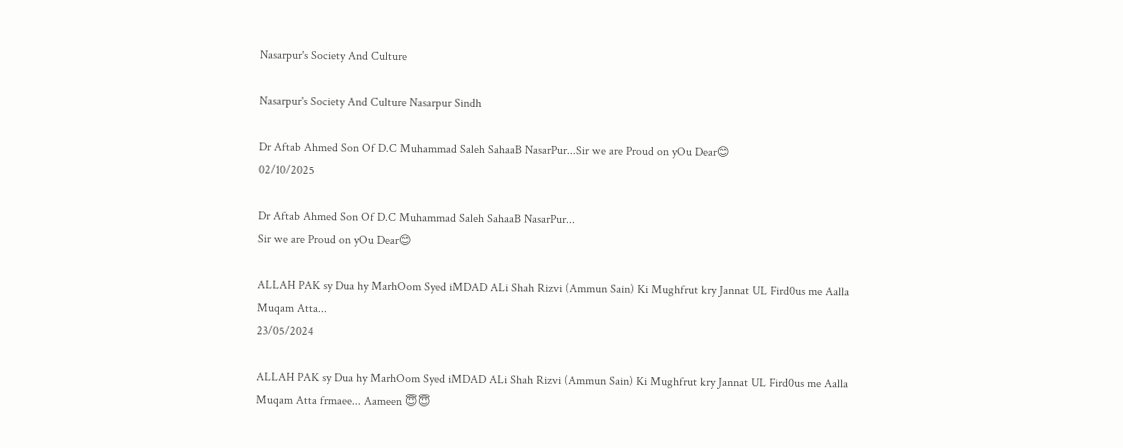Nasarpur's Society And Culture

Nasarpur's Society And Culture Nasarpur Sindh

Dr Aftab Ahmed Son Of D.C Muhammad Saleh SahaaB NasarPur...Sir we are Proud on yOu Dear😊
02/10/2025

Dr Aftab Ahmed Son Of D.C Muhammad Saleh SahaaB NasarPur...
Sir we are Proud on yOu Dear😊

ALLAH PAK sy Dua hy MarhOom Syed iMDAD ALi Shah Rizvi (Ammun Sain) Ki Mughfrut kry Jannat UL Fird0us me Aalla Muqam Atta...
23/05/2024

ALLAH PAK sy Dua hy MarhOom Syed iMDAD ALi Shah Rizvi (Ammun Sain) Ki Mughfrut kry Jannat UL Fird0us me Aalla Muqam Atta frmaee... Aameen 😇😇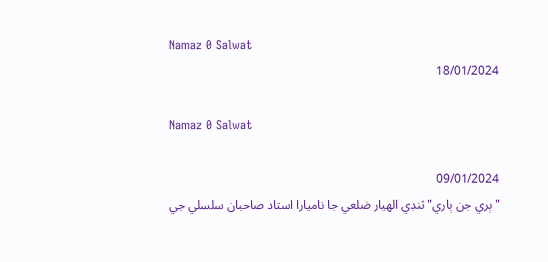Namaz 0 Salwat
18/01/2024

Namaz 0 Salwat

09/01/2024
"ٻري جن ٻاري"ٽنڊي الھيار ضلعي جا ناميارا استاد صاحبان سلسلي جي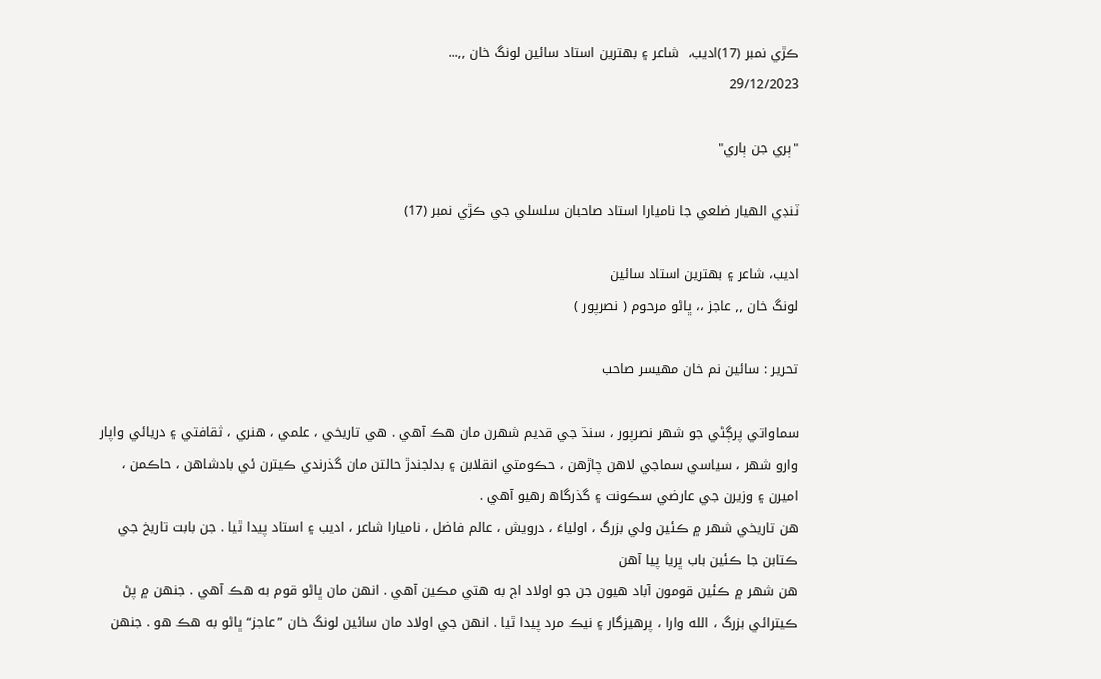ڪڙي نمبر (17)اديب،  شاعر ۽ بهترين استاد سائين لونگ خان ٫٫...
29/12/2023

"ٻري جن ٻاري"

ٽنڊي الھيار ضلعي جا ناميارا استاد صاحبان سلسلي جي ڪڙي نمبر (17)

اديب، شاعر ۽ بهترين استاد سائين
لونگ خان ٫٫ عاجز ،، ڀاڻو مرحوم ( نصرپور )

تحرير : سائين نم خان مھيسر صاحب

سماواتي پرڳڻي جو شهر نصرپور ، سنڌ جي قديم شهرن مان ھڪ آھي . ھي تاريخي ، علمي ، هنري ، ثقافتي ۽ دريائي واپار وارو شهر ، سياسي سماجي لاھن چاڙھن ، حڪومتي انقلابن ۽ بدلجندڙ حالتن مان گذرندي ڪيترن ئي بادشاهن ، حاڪمن ، اميرن ۽ وزيرن جي عارضي سڪونت ۽ گذرگاھ رهيو آهي .
هن تاريخي شهر ۾ ڪئين ولي بزرگ ، اولياءَ ، درويش ، عالم فاضل ، ناميارا شاعر ، اديب ۽ استاد پيدا ٿيا . جن بابت تاريخ جي ڪتابن جا ڪئين باب ڀريا پيا آهن
ھن شھر ۾ ڪئين قومون آباد هيون جن جو اولاد اڄ به هتي مڪين آهي . انهن مان ڀاڻو قوم به هڪ آهي . جنهن ۾ پڻ ڪيترائي بزرگ ، الله وارا ، پرهيزگار ۽ نيڪ مرد پيدا ٿيا . انهن جي اولاد مان سائين لونگ خان ”عاجز“ ڀاڻو به ھڪ ھو . جنھن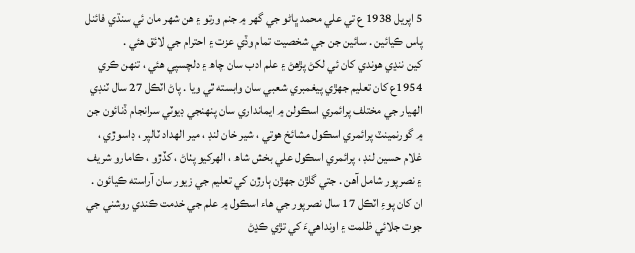5 اپريل 1938 ع تي علي محمد ڀاڻو جي گھر ۾ جنم ورتو ۽ ھن شھر مان ئي سنڌي فائنل پاس ڪيائين . سائين جن جي شخصيت تمام وڏي عزت ۽ احترام جي لائق هئي .
کين ننڍي هوندي کان ئي لکڻ پڙهڻ ۽ علم ادب سان چاھ ۽ دلچسپي هئي ، تنهن ڪري 1954ع کان تعليم جهڙي پيغمبري شعبي سان وابسته ٿي ويا . پاڻ اٽڪل 27 سال ٽنڊي الهيار جي مختلف پرائمري اسڪولن ۾ ايمانداري سان پنھنجي ڊيوٽي سرانجام ڏنائون جن ۾ گورنمينٽ پرائمري اسڪول مشائخ ھوتي ، شير خان لنڊ ، مير الھداد ٽالپر ، ڊاسوڙي ، غلام حسين لنڊ ، پرائمري اسڪول علي بخش شاھ ، الھرکيو پٺاڻ ، کڏڙو ، ڪامارو شريف ۽ نصرپور شامل آهن . جتي گلڙن جهڙن ٻارڙن کي تعليم جي زيور سان آراسته ڪيائون . ان کان پوءِ اٽڪل 17 سال نصرپور جي ھاء اسڪول ۾ علم جي خدمت ڪندي روشني جي جوت جلائي ظلمت ۽ اونداھيءَ کي تڙي ڪڍڻ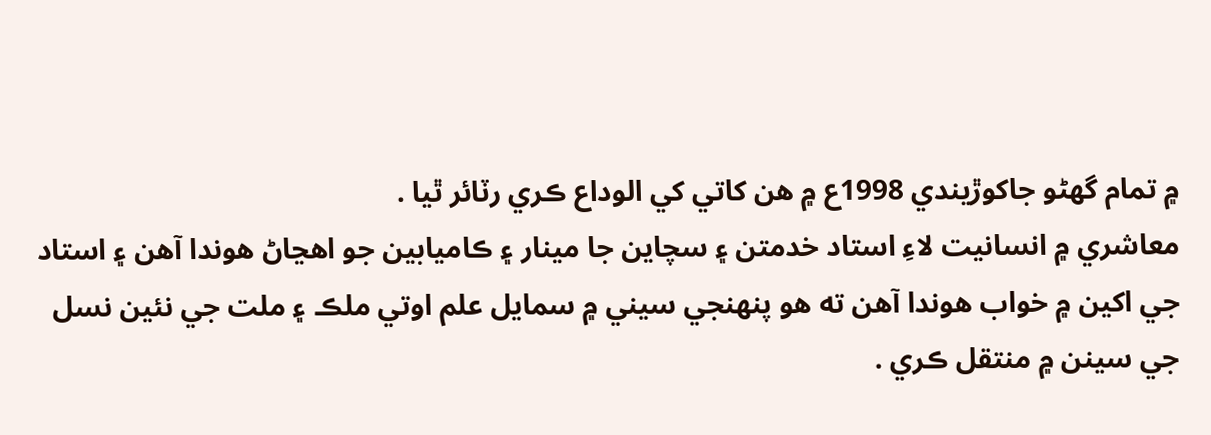۾ تمام گھڻو جاکوڙيندي 1998ع ۾ ھن کاتي کي الوداع ڪري رٽائر ٿيا .
معاشري ۾ انسانيت لاءِ استاد خدمتن ۽ سچاين جا مينار ۽ ڪاميابين جو اھڃاڻ هوندا آهن ۽ استاد جي اکين ۾ خواب هوندا آهن ته هو پنهنجي سيني ۾ سمايل علم اوتي ملڪ ۽ ملت جي نئين نسل جي سينن ۾ منتقل ڪري .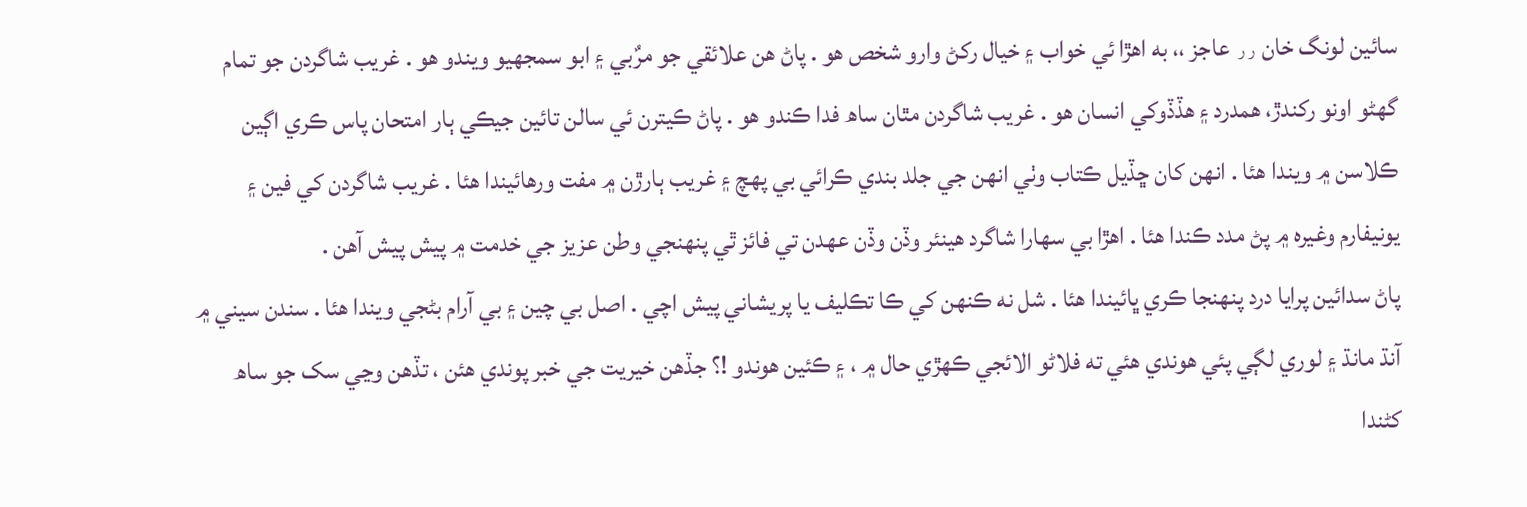سائين لونگ خان ٫٫ عاجز ،، به اھڙا ئي خواب ۽ خيال رکڻ وارو شخص هو . پاڻ ھن علائقي جو مرٌبي ۽ ابو سمجھيو ويندو ھو . غريب شاگردن جو تمام گهڻو اونو رکندڙ، ھمدرد ۽ ھڏڏوکي انسان ھو . غريب شاگردن مٿان ساھ فدا ڪندو هو . پاڻ ڪيترن ئي سالن تائين جيڪي ٻار امتحان پاس ڪري اڳين ڪلاسن ۾ ويندا هئا . انهن کان ڇڏيل ڪتاب وٺي انهن جي جلد بندي ڪرائي بي پھچ ۽ غريب ٻارڙن ۾ مفت ورهائيندا هئا . غريب شاگردن کي فين ۽ يونيفارم وغيره ۾ پڻ مدد ڪندا هئا . اهڙا بي سهارا شاگرد هينئر وڏن وڏن عهدن تي فائز ٿي پنهنجي وطن عزيز جي خدمت ۾ پيش پيش آهن .
پاڻ سدائين پرايا درد پنهنجا ڪري ڀائيندا هئا . شل نه ڪنهن کي ڪا تڪليف يا پريشاني پيش اچي . اصل بي چين ۽ بي آرام بڻجي ويندا هئا . سندن سيني ۾ آنڌ مانڌ ۽ لوري لڳي پئي هوندي هئي ته فلاڻو الائجي ڪهڙي حال ۾ ، ۽ ڪئين هوندو !؟ جڏهن خيريت جي خبر پوندي هئن ، تڏهن وڃي سک جو ساھ کڻندا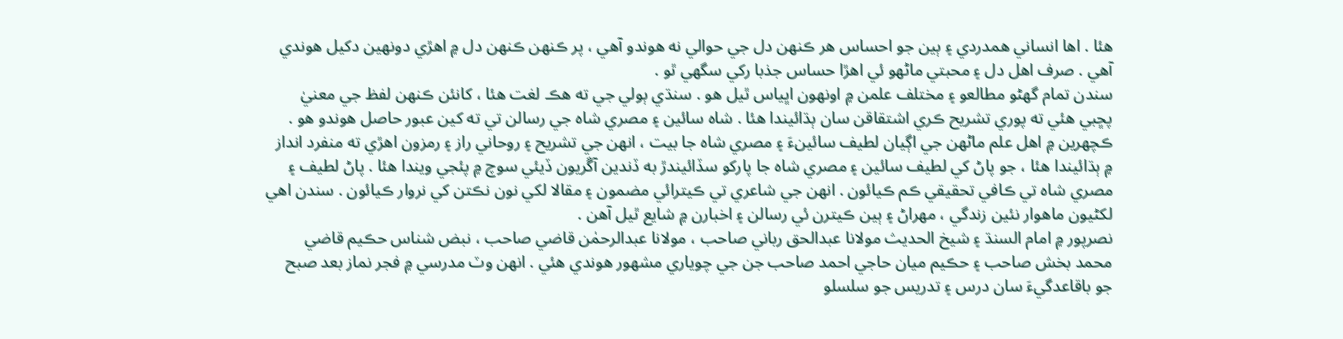هئا . اها انساني همدردي ۽ ٻين جو احساس هر ڪنهن دل جي حوالي نه هوندو آهي ، پر ڪنهن ڪنهن دل ۾ اھڙي دونھين دکيل ھوندي آھي . صرف اهل دل ۽ محبتي ماڻهو ئي اهڙا حساس جذبا رکي سگھي ٿو .
سندن تمام گھڻو مطالعو ۽ مختلف علمن ۾ اونهون اڀياس ٿيل هو . سنڌي ٻولي جي ته هڪ لغت هئا ، کانئن ڪنهن لفظ جي معنيٰ پڇبي هئي ته پوري تشريح ڪري اشتقاقن سان ٻڌائيندا هئا . شاه سائين ۽ مصري شاه جي رسالن تي ته کين عبور حاصل هوندو هو . ڪچهرين ۾ اهل علم ماڻهن جي اڳيان لطيف سائينءَ ۽ مصري شاه جا بيت ، انهن جي تشريح ۽ روحاني راز ۽ رمزون اهڙي ته منفرد انداز ۾ ٻڌائيندا هئا ، جو پاڻ کي لطيف سائين ۽ مصري شاه جا پارکو سڏائيندڙ به ڏندين آڱريون ڏيئي سوچ ۾ پئجي ويندا هئا . پاڻ لطيف ۽ مصري شاه تي ڪافي تحقيقي ڪم ڪيائون . انهن جي شاعري تي ڪيترائي مضمون ۽ مقالا لکي نون نڪتن کي نروار ڪيائون . سندن اهي لکڻيون ماهوار نئين زندگي ، مهراڻ ۽ ٻين ڪيترن ئي رسالن ۽ اخبارن ۾ شايع ٿيل آهن .
نصرپور ۾ امام السنڌ ۽ شيخ الحديث مولانا عبدالحق رباني صاحب ، مولانا عبدالرحمٰن قاضي صاحب ، نبض شناس حڪيم قاضي محمد بخش صاحب ۽ حڪيم ميان حاجي احمد صاحب جن جي چوياري مشهور هوندي هئي . انهن وٽ مدرسي ۾ فجر نماز بعد صبح جو باقاعدگيءَ سان درس ۽ تدريس جو سلسلو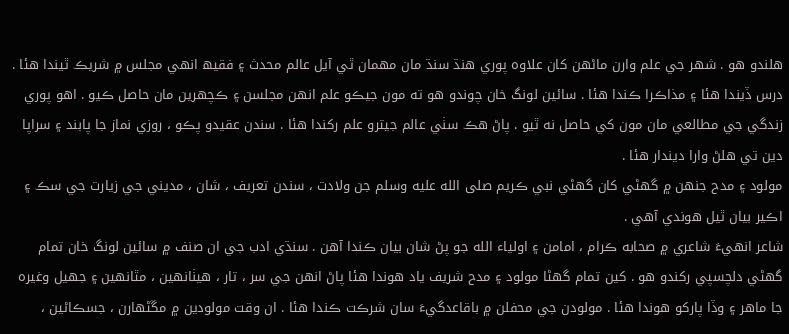هلندو هو . شهر جي علم وارن ماڻهن کان علاوه پوري هنڌ سنڌ مان مهمان ٿي آيل عالم محدث ۽ فقيھ انهي مجلس ۾ شريڪ ٿيندا هئا . درس ڏيندا هئا ۽ مذاڪرا ڪندا هئا . سائين لونگ خان چوندو هو ته مون جيڪو علم انهن مجلسن ۽ ڪچهرين مان حاصل ڪيو . اهو پوري زندگي جي مطالعي مان مون کي حاصل نه ٿيو . پاڻ هڪ سٺي عالم جيترو علم رکندا هئا . سندن عقيدو پڪو ، روزي نماز جا پابند ۽ سراپا دين تي هلڻ وارا ديندار هئا .
مولود ۽ مدح جنهن ۾ گھڻي کان گھڻي نبي ڪريم صلى الله عليه وسلم جن ولادت ، سندن تعريف ، شان ، مديني جي زيارت جي سڪ ۽ اڪير بيان ٿيل هوندي آهي .
شاعر انھيءَ شاعري ۾ صحابه ڪرام ، امامن ۽ اولياء الله جو پڻ شان بيان ڪندا آهن . سنڌي ادب جي ان صنف ۾ سائين لونگ خان تمام گھڻي دلچسپي رکندو ھو . کين تمام گھڻا مولود ۽ مدح شريف ياد هوندا هئا پاڻ انهن جي سر ، تار ، هيٺانهين ، مٿانهين ۽ جهيل وغيره جا ماهر ۽ وڏا پارکو هوندا هئا . مولودن جي محفلن ۾ باقاعدگيءَ سان شرڪت ڪندا ھئا . ان وقت مولودين ۾ مڱڻهارن ، جسڪاڻين ،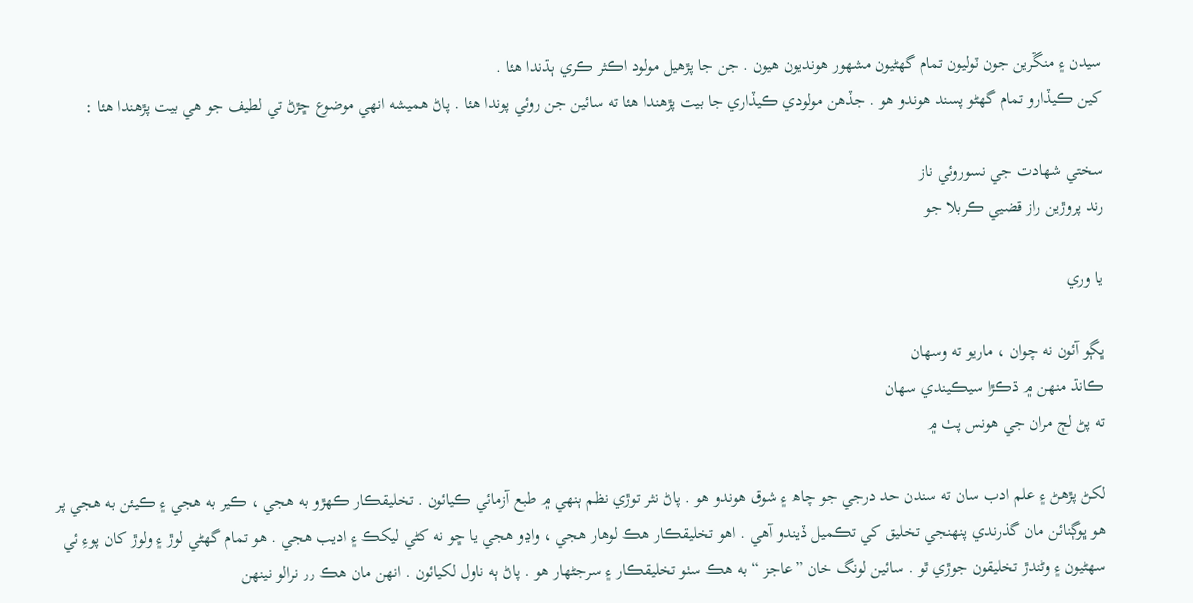سيدن ۽ منڱرين جون ٽوليون تمام گھڻيون مشهور هونديون هيون . جن جا پڙھيل مولود اڪثر ڪري ٻڌندا هئا .
کين ڪيڏارو تمام گھڻو پسند هوندو هو . جڏهن مولودي ڪيڏاري جا بيت پڙهندا هئا ته سائين جن روئي پوندا هئا . پاڻ هميشه انهي موضوع ڇڙڻ تي لطيف جو هي بيت پڙهندا هئا :

سختي شهادت جي نسوروئي ناز
رند پروڙين راز قضيي ڪربلا جو

يا وري

ڀڳو آئون نه چوان ، ماريو ته وسهان
ڪانڌ منهن ۾ ڌڪڙا سيڪيندي سهان
ته پڻ لڄ مران جي هونس پٺ ۾

لکڻ پڙهڻ ۽ علم ادب سان ته سندن حد درجي جو چاھ ۽ شوق هوندو هو . پاڻ نثر توڙي نظم ٻنهي ۾ طبع آزمائي ڪيائون . تخليقڪار ڪهڙو به هجي ، ڪير به هجي ۽ ڪيئن به هجي پر هو ڀوڳنائن مان گذرندي پنهنجي تخليق کي تڪميل ڏيندو آهي . اهو تخليقڪار هڪ لوهار هجي ، واڍو هجي يا ڇو نه کڻي ليکڪ ۽ اديب هجي . هو تمام گھڻي لوڙ ۽ ولوڙ کان پوءِ ئي سهڻيون ۽ وڻندڙ تخليقون جوڙي ٿو . سائين لونگ خان ”عاجز “ به هڪ سٺو تخليقڪار ۽ سرجڻهار هو . پاڻ ٻه ناول لکيائون . انھن مان ھڪ ٫٫ نرالو نينھن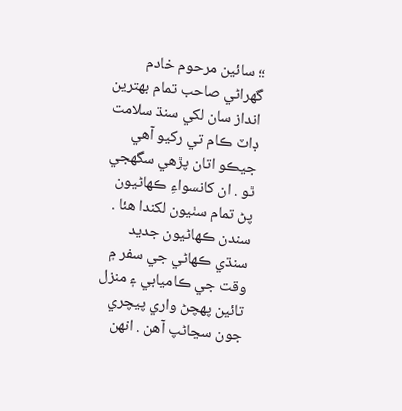؛؛ سائين مرحوم خادم گھراڻي صاحب تمام بهترين انداز سان لکي سنڌ سلامت ڊاٽ ڪام تي رکيو آهي جيڪو اتان پڙھي سگھجي ٿو . ان کانسواءِ ڪهاڻيون پڻ تمام سٺيون لکندا هئا . سندن ڪهاڻيون جديد سنڌي ڪهاڻي جي سفر ۾ وقت جي ڪاميابي ۽ منزل تائين پهچڻ واري پيچري جون سڃاڻپ آهن . انهن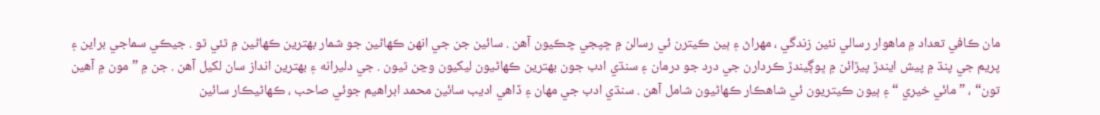مان ڪافي تعداد ۾ ماهوار رسالي نئين زندگي ، مھراڻ ۽ ٻين ڪيترن ئي رسالن ۾ ڇپجي چڪيون آهن . سائين جن جي انهن ڪهاڻين جو شمار بهترين ڪهاڻين ۾ ٿئي ٿو . جيڪي سماجي براين ۽ پريم جي پنڌ ۾ پيش ايندڙ پيڙائن ۾ ڀوڳيندڙ ڪردارن جي درد جو درمان ۽ سنڌي ادب جون بهترين ڪهاڻيون ليکيون وڃن ٿيون . جي دليرانه ۽ بهترين انداز سان لکيل آهن . جن ۾ ” مون ۾ آهين تون“ ، ” مائي خيري “ ۽ ٻيون ڪيتريون ئي شاهڪار ڪهاڻيون شامل آهن . سنڌي ادب جي مهان ۽ ڏاھي اديب سائين محمد ابراهيم جوئي صاحب ، ڪھاڻيڪار سائين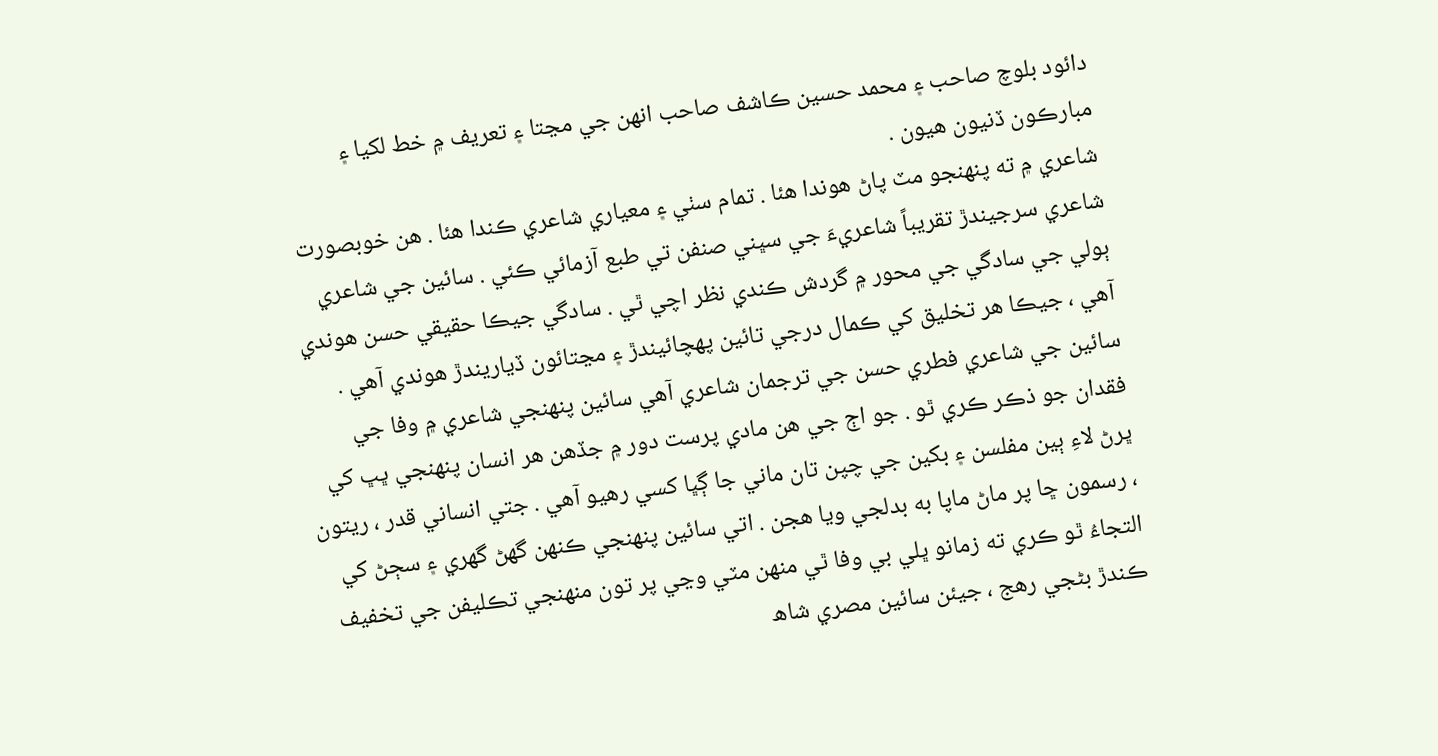دائود بلوچ صاحب ۽ محمد حسين ڪاشف صاحب انھن جي مڃتا ۽ تعريف ۾ خط لکيا ۽ مبارڪون ڏنيون ھيون .
شاعري ۾ ته پنهنجو مٽ پاڻ هوندا هئا . تمام سٺي ۽ معياري شاعري ڪندا هئا . هن خوبصورت شاعري سرجيندڙ تقريباً شاعريءَ جي سڀني صنفن تي طبع آزمائي ڪئي . سائين جي شاعري ٻولي جي سادگي جي محور ۾ گردش ڪندي نظر اچي ٿي . سادگي جيڪا حقيقي حسن هوندي آهي ، جيڪا هر تخليق کي ڪمال درجي تائين پهچائيندڙ ۽ مڃتائون ڏياريندڙ هوندي آهي . سائين جي شاعري فطري حسن جي ترجمان شاعري آهي سائين پنهنجي شاعري ۾ وفا جي فقدان جو ذڪر ڪري ٿو . جو اڄ جي هن مادي پرست دور ۾ جڏهن هر انسان پنهنجي ڀڀ کي ڀرڻ لاءِ ٻين مفلسن ۽ بکين جي چپن تان ماني جا ڳڀا کسي رهيو آهي . جتي انساني قدر ، ريتون ، رسمون ڇا پر ماڻ ماپا به بدلجي ويا هجن . اتي سائين پنهنجي ڪنهن گھڻ گھري ۽ سڄڻ کي التجاءُ ٿو ڪري ته زمانو ڀلي بي وفا ٿي منهن مٽي وڃي پر تون منهنجي تڪليفن جي تخفيف ڪندڙ بڻجي رھج ، جيئن سائين مصري شاھ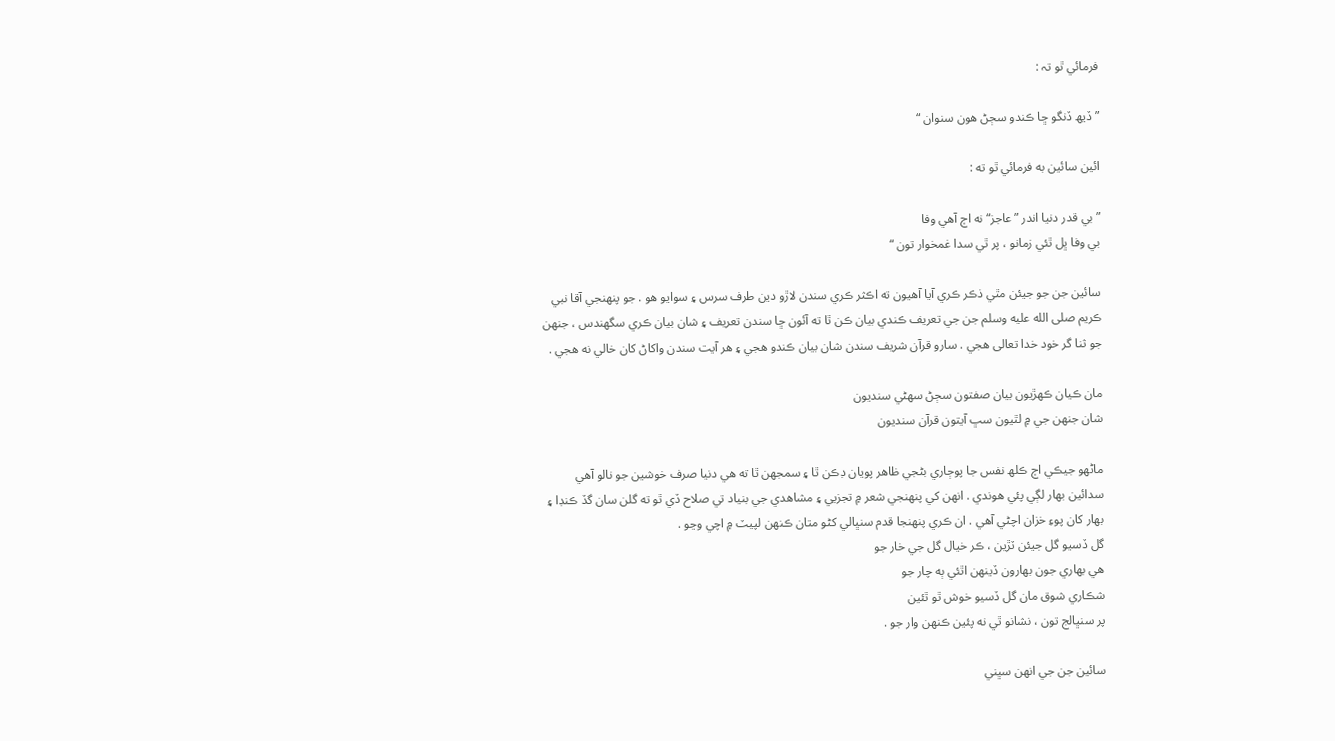فرمائي ٿو تہ :

” ڏيھ ڏنگو ڇا ڪندو سڄڻ هون سنوان “

ائين سائين به فرمائي ٿو ته :

” بي قدر دنيا اندر ”عاجز“ نه اڄ آهي وفا
بي وفا ڀل ٿئي زمانو ، پر ٿي سدا غمخوار تون “

سائين جن جو جيئن مٿي ذڪر ڪري آيا آهيون ته اڪثر ڪري سندن لاڙو دين طرف سرس ۽ سوايو هو . جو پنهنجي آقا نبي ڪريم صلى الله عليه وسلم جن جي تعريف ڪندي بيان ڪن ٿا ته آئون ڇا سندن تعريف ۽ شان بيان ڪري سگھندس ، جنهن جو ثنا گر خود خدا تعالى هجي . سارو قرآن شريف سندن شان بيان ڪندو هجي ۽ هر آيت سندن واکاڻ کان خالي نه هجي .

مان ڪيان ڪهڙيون بيان صفتون سڄڻ سهڻي سنديون
شان جنهن جي ۾ لٿيون سڀ آيتون قرآن سنديون

ماڻهو جيڪي اڄ ڪلھ نفس جا پوڄاري بڻجي ظاهر پويان ڊڪن ٿا ۽ سمجھن ٿا ته هي دنيا صرف خوشين جو نالو آهي سدائين بهار لڳي پئي هوندي . انهن کي پنهنجي شعر ۾ تجزيي ۽ مشاهدي جي بنياد تي صلاح ڏي ٿو ته گلن سان گڏ ڪنڊا ۽ بهار کان پوءِ خزان اچڻي آهي . ان ڪري پنهنجا قدم سنڀالي کڻو متان ڪنهن لپيٽ ۾ اچي وڃو .
گل ڏسيو گل جيئن ٽڙين ، ڪر خيال گل جي خار جو
هي بهاري جون بهارون ڏينهن اٿئي ٻه چار جو
شڪاري شوق مان گل ڏسيو خوش ٿو ٿئين
پر سنڀالج تون ، نشانو ٿي نه پئين ڪنهن وار جو .

سائين جن جي انهن سڀني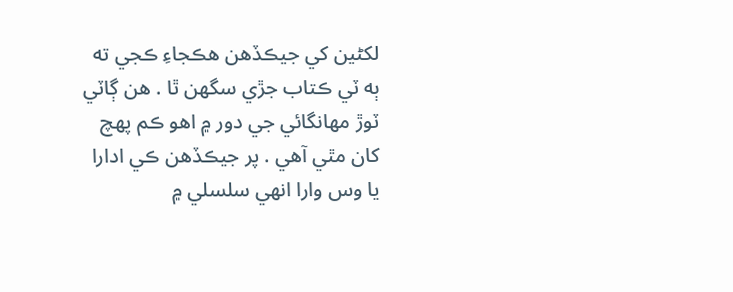لکڻين کي جيڪڏهن هڪجاءِ ڪجي ته ٻه ٽي ڪتاب جڙي سگھن ٿا . هن ڳاٽي ٽوڙ مهانگائي جي دور ۾ اهو ڪم پهچ کان مٿي آهي . پر جيڪڏهن ڪي ادارا يا وس وارا انهي سلسلي ۾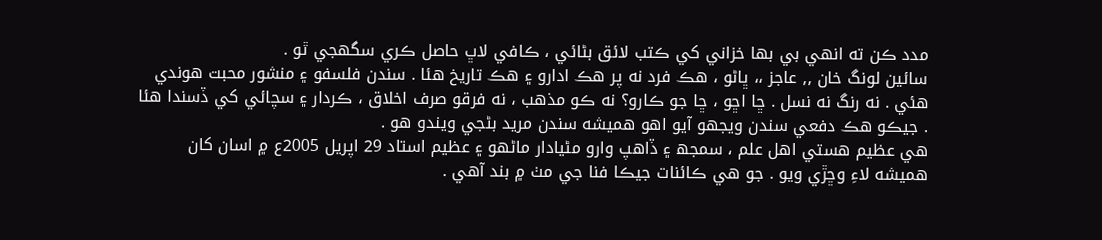مدد ڪن ته انهي بي بها خزاني کي ڪتب لائق بڻائي ، ڪافي لاڀ حاصل ڪري سگھجي ٿو .
سائين لونگ خان ٫٫ عاجز ،، ڀاڻو ، هڪ فرد نه پر هڪ ادارو ۽ هڪ تاريخ هئا . سندن فلسفو ۽ منشور محبت هوندي هئي . نه رنگ نه نسل . ڇا اڇو ، ڇا جو ڪارو؟ نه ڪو مذهب ، نه فرقو صرف اخلاق ، ڪردار ۽ سچائي کي ڏسندا هئا . جيڪو هڪ دفعي سندن ويجھو آيو اهو هميشه سندن مريد بڻجي ويندو ھو .
هي عظيم هستي اهل علم ، سمجھ ۽ ڏاهپ وارو مڻيادار ماڻهو ۽ عظيم استاد 29 اپريل 2005ع ۾ اسان کان هميشه لاءِ وڇڙي ويو . جو هي ڪائنات جيڪا فنا جي مٺ ۾ بند آهي .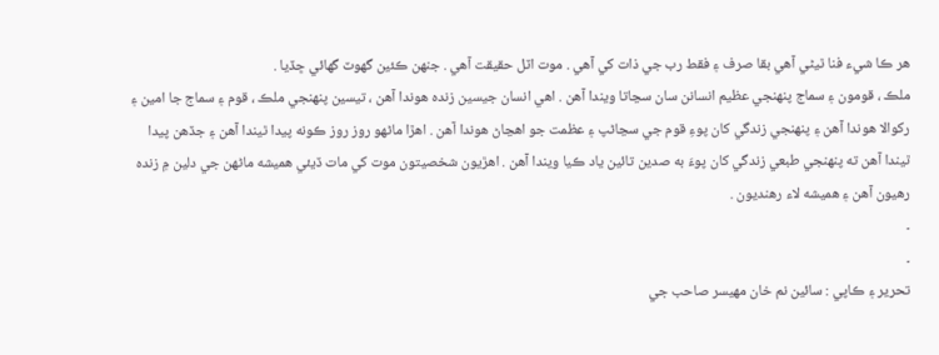هر ڪا شيء فنا ٿيڻي آهي بقا صرف ۽ فقط رب جي ذات کي آهي . موت اٽل حقيقت آهي . جنھن ڪئين گھوٽ گھائي ڇڏيا .
ملڪ ، قومون ۽ سماج پنهنجي عظيم انسانن سان سڃاتا ويندا آهن . اهي انسان جيسين زنده هوندا آهن ، تيسين پنهنجي ملڪ ، قوم ۽ سماج جا امين ۽ رکوالا هوندا آهن ۽ پنهنجي زندگي کان پوءِ قوم جي سڃاڻپ ۽ عظمت جو اهڃاڻ هوندا آهن . اهڙا ماڻهو روز روز ڪونه پيدا ٿيندا آهن ۽ جڏهن پيدا ٿيندا آهن ته پنهنجي طبعي زندگي کان پوءَ به صدين تائين ياد ڪيا ويندا آهن . اهڙيون شخصيتون موت کي مات ڏيئي هميشه ماڻهن جي دلين ۾ زنده رهيون آهن ۽ هميشه لاء رهنديون .
۔
۔
تحرير ۽ ڪاپي : سائين نم خان مھيسر صاحب جي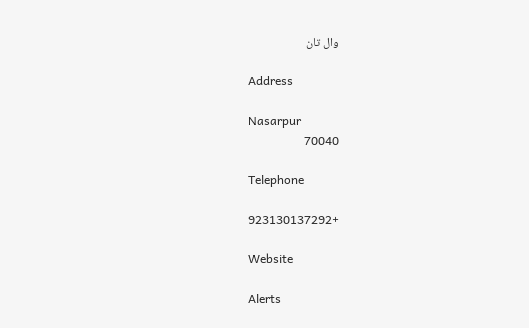وال تان

Address

Nasarpur
70040

Telephone

+923130137292

Website

Alerts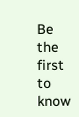Be the first to know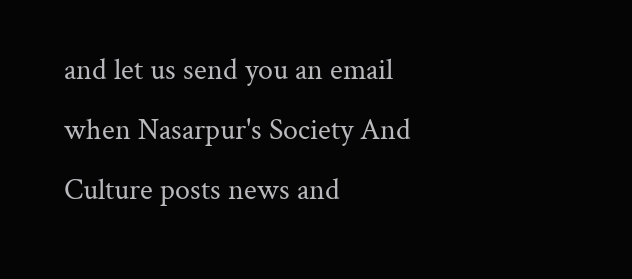and let us send you an email when Nasarpur's Society And Culture posts news and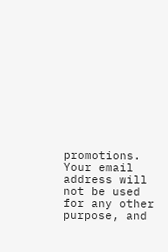promotions. Your email address will not be used for any other purpose, and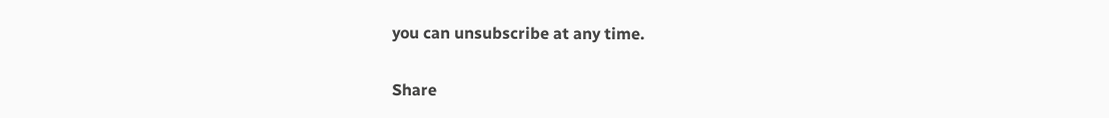you can unsubscribe at any time.

Share